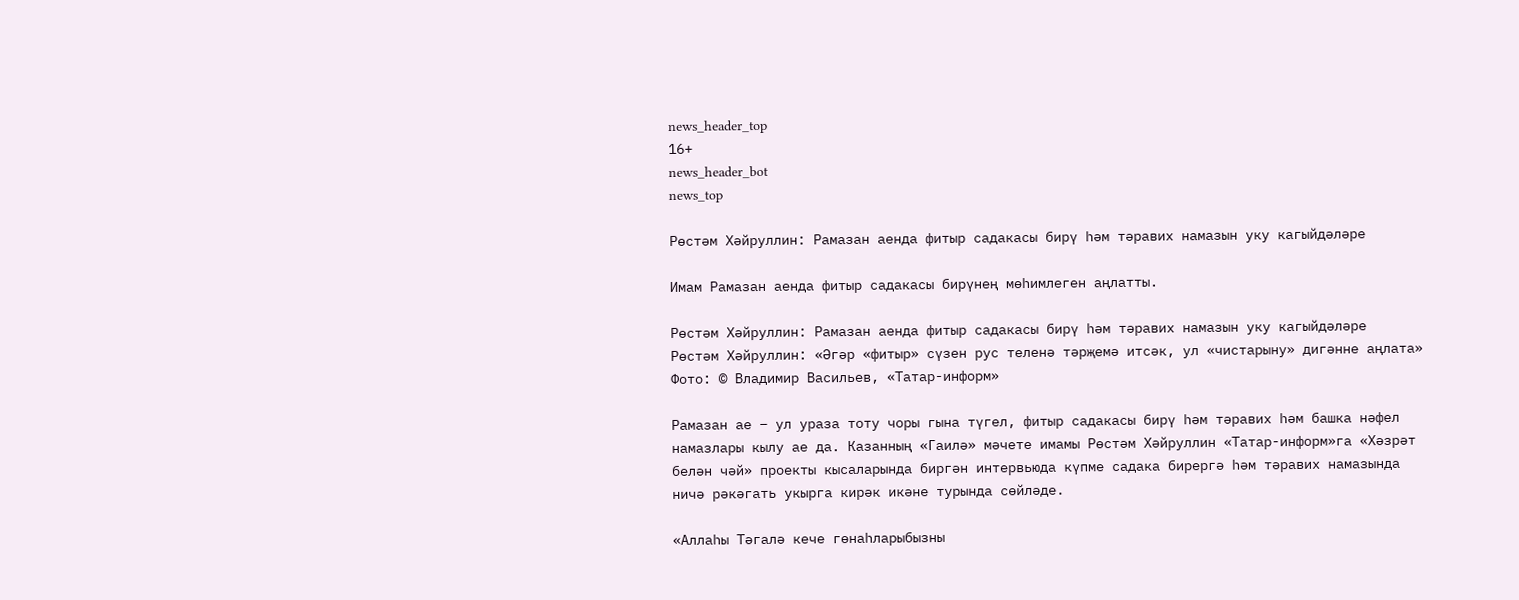news_header_top
16+
news_header_bot
news_top

Рөстәм Хәйруллин: Рамазан аенда фитыр садакасы бирү һәм тәравих намазын уку кагыйдәләре

Имам Рамазан аенда фитыр садакасы бирүнең мөһимлеген аңлатты.

Рөстәм Хәйруллин: Рамазан аенда фитыр садакасы бирү һәм тәравих намазын уку кагыйдәләре
Рөстәм Хәйруллин: «Әгәр «фитыр» сүзен рус теленә тәрҗемә итсәк, ул «чистарыну» дигәнне аңлата»
Фото: © Владимир Васильев, «Татар-информ»

Рамазан ае – ул ураза тоту чоры гына түгел, фитыр садакасы бирү һәм тәравих һәм башка нәфел намазлары кылу ае да. Казанның «Гаилә» мәчете имамы Рөстәм Хәйруллин «Татар-информ»га «Хәзрәт белән чәй» проекты кысаларында биргән интервьюда күпме садака бирергә һәм тәравих намазында ничә рәкәгать укырга кирәк икәне турында сөйләде.

«Аллаһы Тәгалә кече гөнаһларыбызны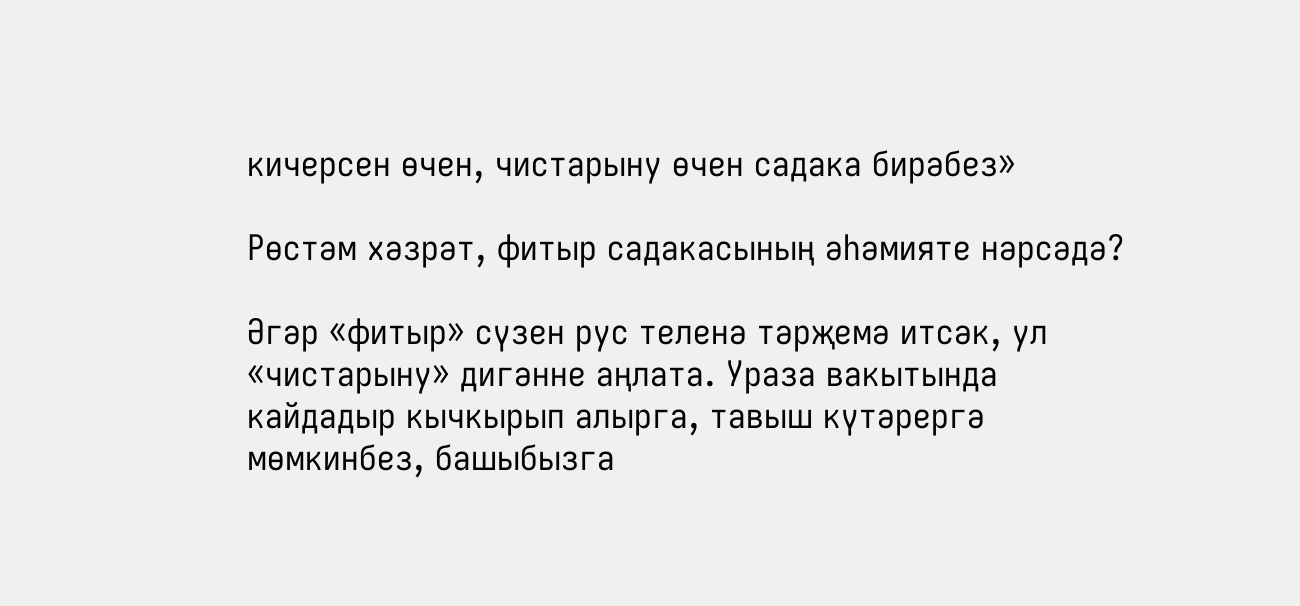кичерсен өчен, чистарыну өчен садака бирәбез»

Рөстәм хәзрәт, фитыр садакасының әһәмияте нәрсәдә?

Әгәр «фитыр» сүзен рус теленә тәрҗемә итсәк, ул «чистарыну» дигәнне аңлата. Ураза вакытында кайдадыр кычкырып алырга, тавыш күтәрергә мөмкинбез, башыбызга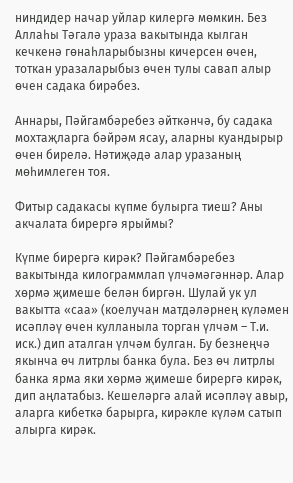ниндидер начар уйлар килергә мөмкин. Без Аллаһы Тәгалә ураза вакытында кылган кечкенә гөнаһларыбызны кичерсен өчен, тоткан уразаларыбыз өчен тулы савап алыр өчен садака бирәбез.

Аннары, Пәйгамбәребез әйткәнчә, бу садака мохтаҗларга бәйрәм ясау, аларны куандырыр өчен бирелә. Нәтиҗәдә алар уразаның мөһимлеген тоя.

Фитыр садакасы күпме булырга тиеш? Аны акчалата бирергә ярыймы?

Күпме бирергә кирәк? Пәйгамбәребез вакытында килограммлап үлчәмәгәннәр. Алар хөрмә җимеше белән биргән. Шулай ук ул вакытта «саа» (коелучан матдәләрнең күләмен исәпләү өчен кулланыла торган үлчәм – Т.и. иск.) дип аталган үлчәм булган. Бу безнеңчә якынча өч литрлы банка була. Без өч литрлы банка ярма яки хөрмә җимеше бирергә кирәк, дип аңлатабыз. Кешеләргә алай исәпләү авыр, аларга кибеткә барырга, кирәкле күләм сатып алырга кирәк.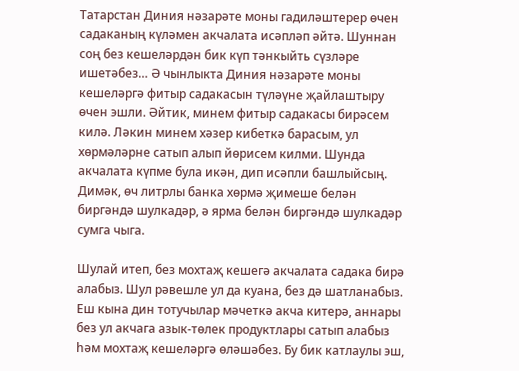Татарстан Диния нәзарәте моны гадиләштерер өчен садаканың күләмен акчалата исәпләп әйтә. Шуннан соң без кешеләрдән бик күп тәнкыйть сүзләре ишетәбез… Ә чынлыкта Диния нәзарәте моны кешеләргә фитыр садакасын түләүне җайлаштыру өчен эшли. Әйтик, минем фитыр садакасы бирәсем килә. Ләкин минем хәзер кибеткә барасым, ул хөрмәләрне сатып алып йөрисем килми. Шунда акчалата күпме була икән, дип исәпли башлыйсың. Димәк, өч литрлы банка хөрмә җимеше белән биргәндә шулкадәр, ә ярма белән биргәндә шулкадәр сумга чыга.

Шулай итеп, без мохтаҗ кешегә акчалата садака бирә алабыз. Шул рәвешле ул да куана, без дә шатланабыз. Еш кына дин тотучылар мәчеткә акча китерә, аннары без ул акчага азык-төлек продуктлары сатып алабыз һәм мохтаҗ кешеләргә өләшәбез. Бу бик катлаулы эш,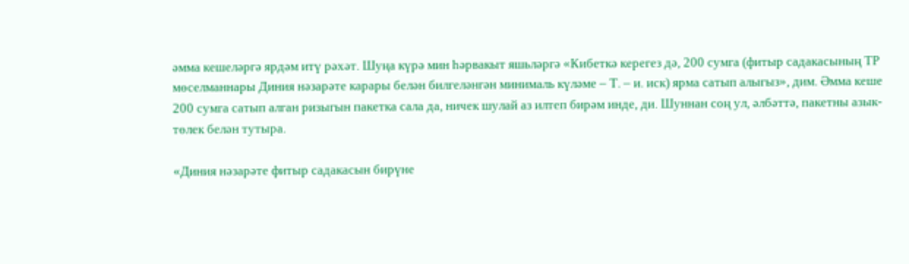әмма кешеләргә ярдәм итү рәхәт. Шуңа күрә мин һәрвакыт яшьләргә «Кибеткә керегез дә, 200 сумга (фитыр садакасының ТР мөселманнары Диния нәзарәте карары белән билгеләнгән минималь күләме – Т. – и. иск) ярма сатып алыгыз», дим. Әмма кеше 200 сумга сатып алган ризыгын пакетка сала да, ничек шулай аз илтеп бирәм инде, ди. Шуннан соң ул, әлбәттә, пакетны азык-төлек белән тутыра.

«Диния нәзарәте фитыр садакасын бирүне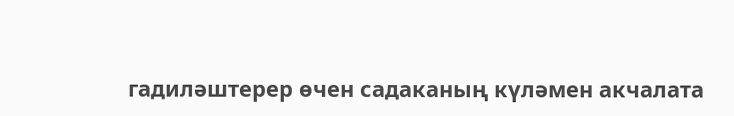гадиләштерер өчен садаканың күләмен акчалата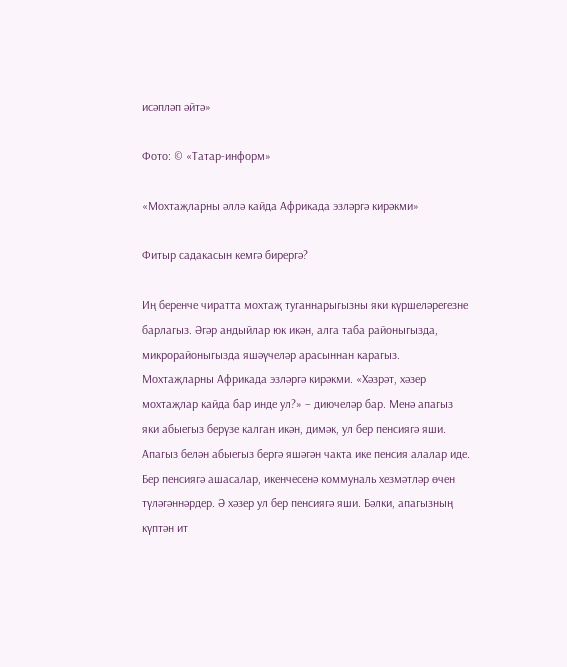исәпләп әйтә»

Фото: © «Татар-информ»

«Мохтаҗларны әллә кайда Африкада эзләргә кирәкми»

Фитыр садакасын кемгә бирергә?

Иң беренче чиратта мохтаҗ туганнарыгызны яки күршеләрегезне барлагыз. Әгәр андыйлар юк икән, алга таба районыгызда, микрорайоныгызда яшәүчеләр арасыннан карагыз. Мохтаҗларны Африкада эзләргә кирәкми. «Хәзрәт, хәзер мохтаҗлар кайда бар инде ул?» – диючеләр бар. Менә апагыз яки абыегыз берүзе калган икән, димәк, ул бер пенсиягә яши. Апагыз белән абыегыз бергә яшәгән чакта ике пенсия алалар иде. Бер пенсиягә ашасалар, икенчесенә коммуналь хезмәтләр өчен түләгәннәрдер. Ә хәзер ул бер пенсиягә яши. Бәлки, апагызның күптән ит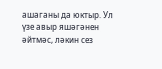ашаганы да юктыр. Ул үзе авыр яшәгәнен әйтмәс, ләкин сез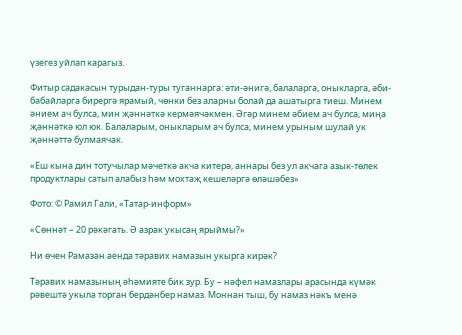үзегез уйлап карагыз.

Фитыр садакасын турыдан-туры туганнарга: әти-әнигә, балаларга, оныкларга, әби-бабайларга бирергә ярамый, чөнки без аларны болай да ашатырга тиеш. Минем әнием ач булса, мин җәннәткә кермәячәкмен. Әгәр минем әбием ач булса, миңа җәннәткә юл юк. Балаларым, оныкларым ач булса, минем урыным шулай ук җәннәттә булмаячак.

«Еш кына дин тотучылар мәчеткә акча китерә, аннары без ул акчага азык-төлек продуктлары сатып алабыз һәм мохтаҗ кешеләргә өләшәбез»

Фото: © Рамил Гали, «Татар-информ»

«Сөннәт – 20 рәкәгать. Ә азрак укысаң ярыймы?»

Ни өчен Рамазан аенда тәравих намазын укырга кирәк?

Тәравих намазының әһәмияте бик зур. Бу – нәфел намазлары арасында күмәк рәвештә укыла торган бердәнбер намаз. Моннан тыш, бу намаз нәкъ менә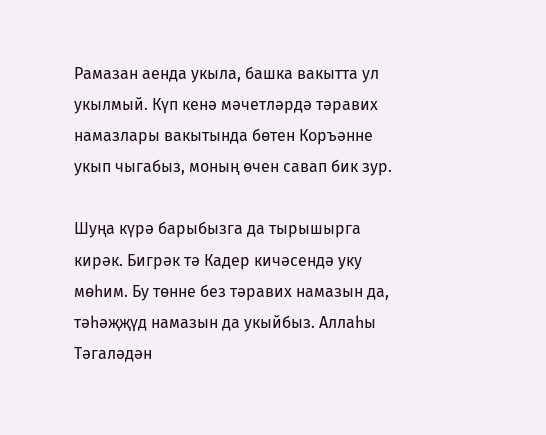Рамазан аенда укыла, башка вакытта ул укылмый. Күп кенә мәчетләрдә тәравих намазлары вакытында бөтен Коръәнне укып чыгабыз, моның өчен савап бик зур.

Шуңа күрә барыбызга да тырышырга кирәк. Бигрәк тә Кадер кичәсендә уку мөһим. Бу төнне без тәравих намазын да, тәһәҗҗүд намазын да укыйбыз. Аллаһы Тәгаләдән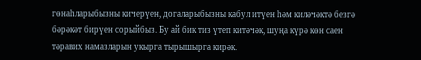гөнаһларыбызны кичерүен, догаларыбызны кабул итүен һәм киләчәктә безгә бәрәкәт бирүен сорыйбыз. Бу ай бик тиз үтеп китәчәк, шуңа күрә көн саен тәравих намазларын укырга тырышырга кирәк.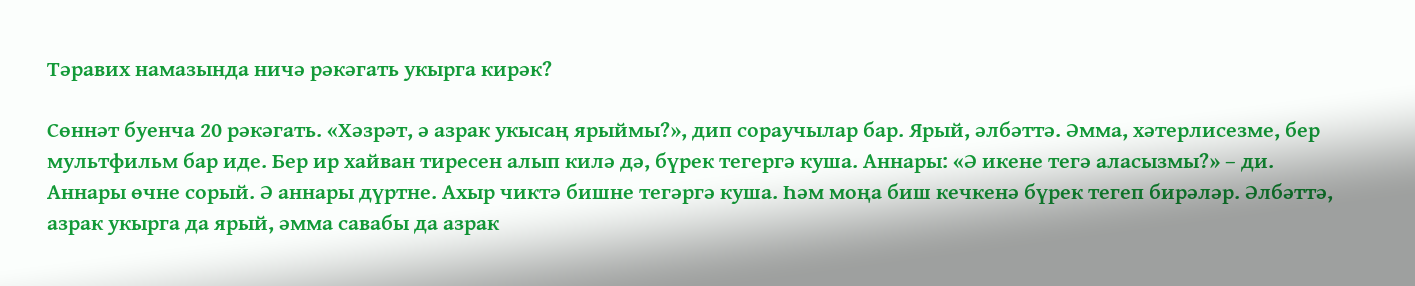Тәравих намазында ничә рәкәгать укырга кирәк?

Сөннәт буенча 20 рәкәгать. «Хәзрәт, ә азрак укысаң ярыймы?», дип сораучылар бар. Ярый, әлбәттә. Әмма, хәтерлисезме, бер мультфильм бар иде. Бер ир хайван тиресен алып килә дә, бүрек тегергә куша. Аннары: «Ә икене тегә аласызмы?» – ди. Аннары өчне сорый. Ә аннары дүртне. Ахыр чиктә бишне тегәргә куша. Һәм моңа биш кечкенә бүрек тегеп бирәләр. Әлбәттә, азрак укырга да ярый, әмма савабы да азрак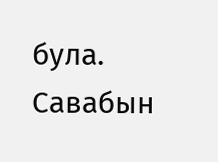була. Савабын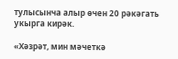тулысынча алыр өчен 20 рәкәгать укырга кирәк.

«Хәзрәт, мин мәчеткә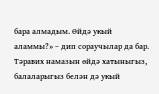бара алмадым. Өйдә укый аламмы?» – дип сораучылар да бар. Тәравих намазын өйдә хатыныгыз, балаларыгыз белән дә укый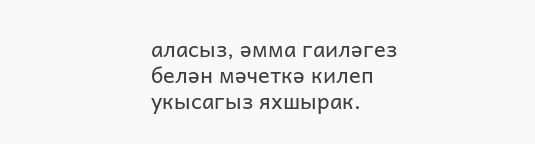аласыз, әмма гаиләгез белән мәчеткә килеп укысагыз яхшырак.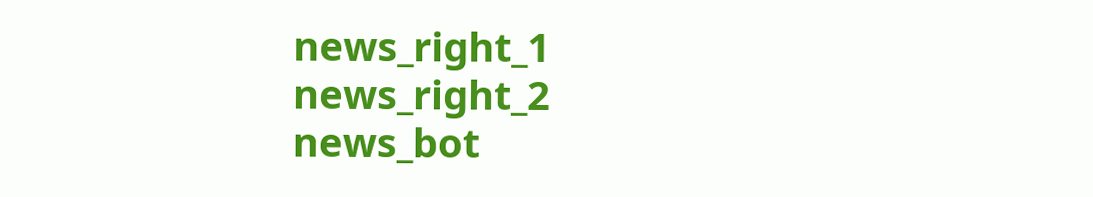news_right_1
news_right_2
news_bot